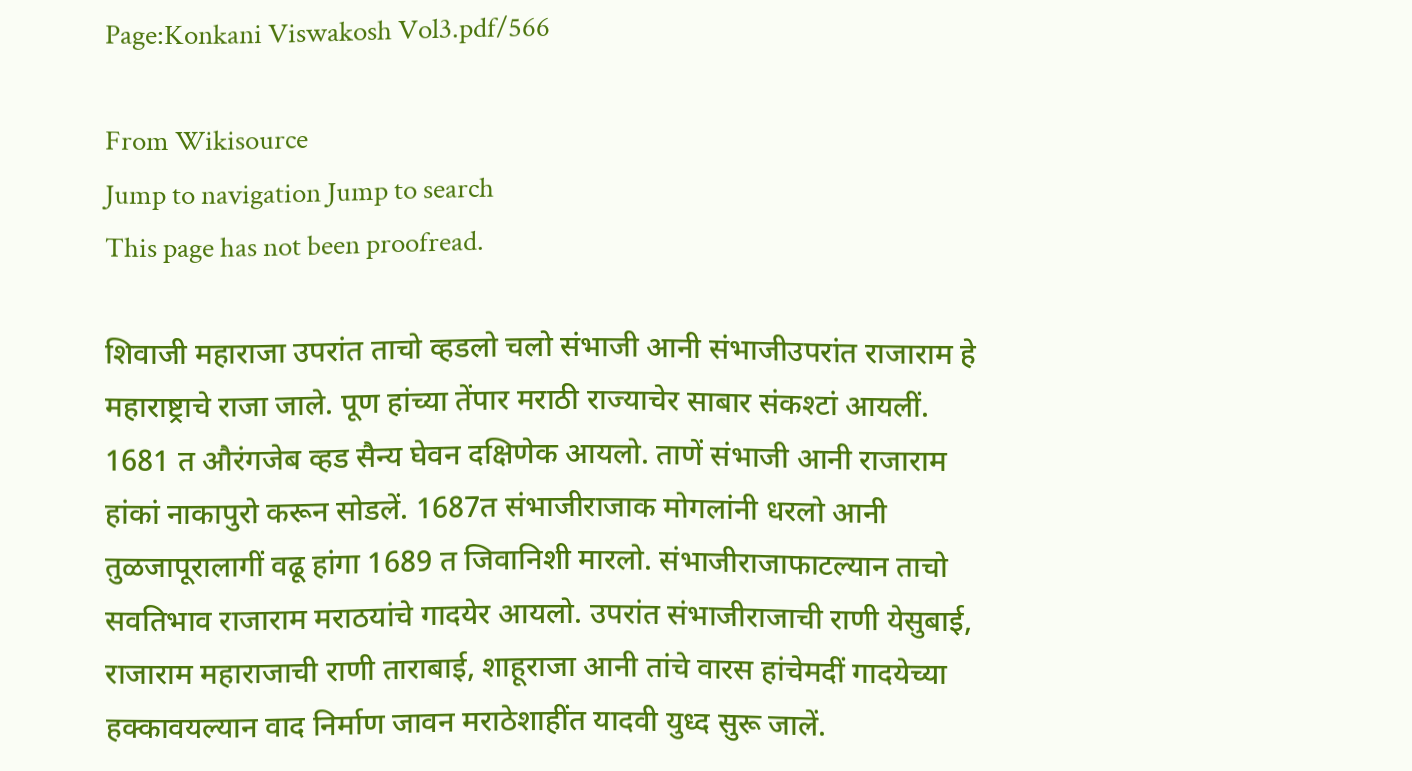Page:Konkani Viswakosh Vol3.pdf/566

From Wikisource
Jump to navigation Jump to search
This page has not been proofread.

शिवाजी महाराजा उपरांत ताचो व्हडलो चलो संभाजी आनी संभाजीउपरांत राजाराम हे महाराष्ट्राचे राजा जाले. पूण हांच्या तेंपार मराठी राज्याचेर साबार संकश्टां आयलीं. 1681 त औरंगजेब व्हड सैन्य घेवन दक्षिणेक आयलो. ताणें संभाजी आनी राजाराम हांकां नाकापुरो करून सोडलें. 1687त संभाजीराजाक मोगलांनी धरलो आनी तुळजापूरालागीं वढू हांगा 1689 त जिवानिशी मारलो. संभाजीराजाफाटल्यान ताचो सवतिभाव राजाराम मराठयांचे गादयेर आयलो. उपरांत संभाजीराजाची राणी येसुबाई, राजाराम महाराजाची राणी ताराबाई, शाहूराजा आनी तांचे वारस हांचेमदीं गादयेच्या हक्कावयल्यान वाद निर्माण जावन मराठेशाहींत यादवी युध्द सुरू जालें.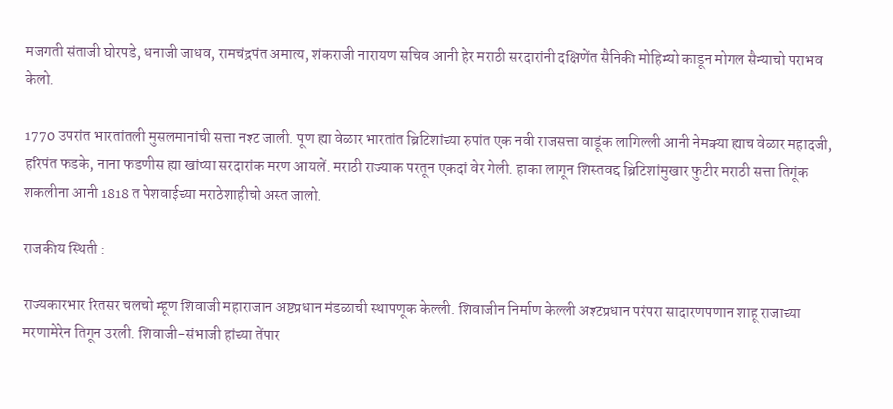मजगती संताजी घोरपडे, धनाजी जाधव, रामचंद्रपंत अमात्य, शंकराजी नारायण सचिव आनी हेर मराठी सरदारांनी दक्षिणेंत सैनिकी मोहिम्यो काडून मोगल सैन्याचो पराभव केलो.

1770 उपरांत भारतांतली मुसलमानांची सत्ता नश्ट जाली. पूण ह्या वेळार भारतांत ब्रिटिशांच्या रुपांत एक नवी राजसत्ता वाडूंक लागिल्ली आनी नेमक्या ह्याच वेळार महादजी, हरिपंत फडके, नाना फडणीस ह्या खांप्या सरदारांक मरण आयलें. मराठी राज्याक परतून एकदां वेर गेली. हाका लागून शिस्तवद्द ब्रिटिशांमुखार फुटीर मराठी सत्ता तिगूंक शकलीना आनी 1818 त पेशवाईच्या मराठेशाहीचो अस्त जालो.

राजकीय स्थिती :

राज्यकारभार रितसर चलचो म्हूण शिवाजी महाराजान अष्टप्रधान मंडळाची स्थापणूक केल्ली. शिवाजीन निर्माण केल्ली अश्टप्रधान परंपरा सादारणपणान शाहू राजाच्या मरणामेरेन तिगून उरली. शिवाजी-संभाजी हांच्या तेंपार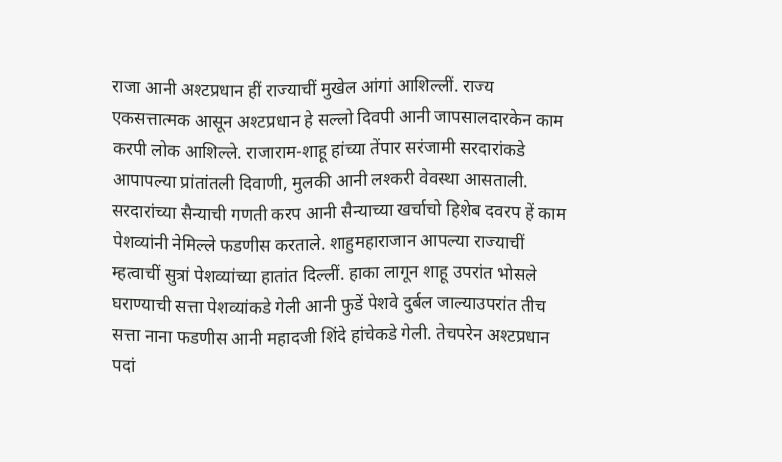राजा आनी अश्टप्रधान हीं राज्याचीं मुखेल आंगां आशिल्लीं. राज्य एकसत्तात्मक आसून अश्टप्रधान हे सल्लो दिवपी आनी जापसालदारकेन काम करपी लोक आशिल्ले. राजाराम-शाहू हांच्या तेंपार सरंजामी सरदारांकडे आपापल्या प्रांतांतली दिवाणी, मुलकी आनी लश्करी वेवस्था आसताली. सरदारांच्या सैन्याची गणती करप आनी सैन्याच्या खर्चाचो हिशेब दवरप हें काम पेशव्यांनी नेमिल्ले फडणीस करताले. शाहुमहाराजान आपल्या राज्याचीं म्हत्वाचीं सुत्रां पेशव्यांच्या हातांत दिल्लीं. हाका लागून शाहू उपरांत भोसले घराण्याची सत्ता पेशव्यांकडे गेली आनी फुडें पेशवे दुर्बल जाल्याउपरांत तीच सत्ता नाना फडणीस आनी महादजी शिंदे हांचेकडे गेली. तेचपरेन अश्टप्रधान पदां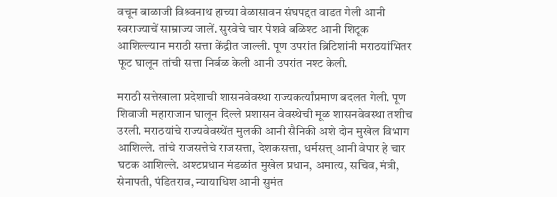वचून बाळाजी विश्र्वनाथ हाच्या वेळासावन संघपद्दत वाडत गेली आनी स्वराज्याचें साम्राज्य जालें. सुरवेचे चार पेशवे बळिश्ट आनी शिटूक आशिल्ल्यान मराठी सत्ता केंद्रीत जाल्ली. पूण उपरांत ब्रिटिशांनी मराठयांभितर फूट घालून तांची सत्ता निर्बळ केली आनी उपरांत नश्ट केली.

मराठी सत्तेखाला प्रदेशाची शासनवेवस्था राज्यकर्त्यांप्रमाण बदलत गेली. पूण शिवाजी महाराजान घालून दिल्ले प्रशासन वेवस्थेची मूळ शासनवेवस्था तशीच उरली. मराठयांचे राज्यवेवस्थेंत मुलकी आनी सैनिकी अशे दोन मुखेल विभाग आशिल्ले. तांचे राजसत्तेचे राजसत्ता, देशकसत्ता, धर्मसत्त् आनी वेपार हे चार घटक आशिल्ले. अश्टप्रधान मंडळांत मुखेल प्रधान, अमात्य, सचिव, मंत्री, सेनापती, पंडितराव, न्यायाधिश आनी सुमंत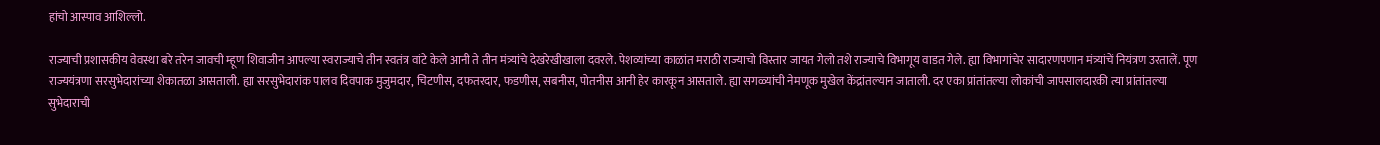हांचो आस्पाव आशिल्लो.

राज्याची प्रशासकीय वेवस्था बरे तरेन जावची म्हूण शिवाजीन आपल्या स्वराज्याचे तीन स्वतंत्र वांटे केले आनी ते तीन मंत्र्यांचे देखरेखीखाला दवरले. पेशव्यांच्या काळांत मराठी राज्याचो विस्तार जायत गेलो तशे राज्याचे विभागूय वाडत गेले. ह्या विभागांचेर सादारणपणान मंत्र्यांचें नियंत्रण उरतालें. पूण राज्ययंत्रणा सरसुभेदारांच्या शेकातळा आसताली. ह्या सरसुभेदारांक पालव दिवपाक मुजुमदार, चिटणीस, दफतरदार, फडणीस, सबनीस, पोतनीस आनी हेर कारकून आसताले. ह्या सगळ्यांची नेमणूक मुखेल केंद्रांतल्यान जाताली. दर एका प्रांतांतल्या लोकांची जापसालदारकी त्या प्रांतांतल्या सुभेदाराची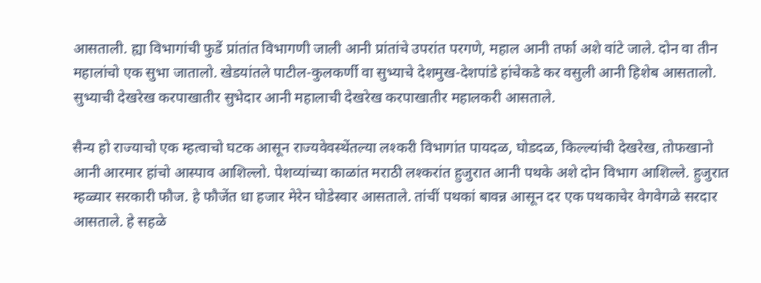आसताली. ह्या विभागांची फुडें प्रांतांत विभागणी जाली आनी प्रांतांचे उपरांत परगणे, महाल आनी तर्फा अशे वांटे जाले. दोन वा तीन महालांचो एक सुभा जातालो. खेडयांतले पाटील-कुलकर्णी वा सुभ्याचे देशमुख-देशपांडे हांचेकडे कर वसुली आनी हिशेब आसतालो. सुभ्याची देखरेख करपाखातीर सुभेदार आनी महालाची देखरेख करपाखातीर महालकरी आसताले.

सैन्य हो राज्याचो एक म्हत्वाचो घटक आसून राज्यवेवस्थेंतल्या लश्करी विभागांत पायदळ, घोडदळ, किल्ल्यांची देखरेख, तोफखानो आनी आरमार हांचो आस्पाव आशिल्लो. पेशव्यांच्या काळांत मराठी लश्करांत हुजुरात आनी पथके अशे दोन विभाग आशिल्ले. हुजुरात म्हळ्यार सरकारी फौज. हे फौजेंत धा हजार मेरेन घोडेस्वार आसताले. तांचीं पथकां बावन्न आसून दर एक पथकाचेर वेगवेगळे सरदार आसताले. हे सहळे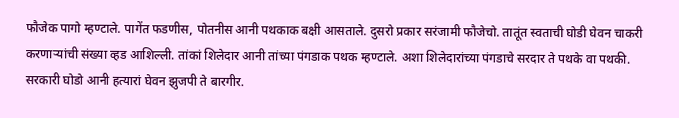फौजेक पागो म्हण्टाले. पागेंत फडणीस, पोतनीस आनी पथकाक बक्षी आसताले. दुसरो प्रकार सरंजामी फौजेचो. तातूंत स्वताची घोडी घेवन चाकरी करणाऱ्यांची संख्या व्हड आशिल्ली. तांकां शिलेदार आनी तांच्या पंगडाक पथक म्हण्टाले. अशा शिलेदारांच्या पंगडाचे सरदार ते पथके वा पथकी. सरकारी घोडो आनी हत्यारां घेवन झुजपी ते बारगीर.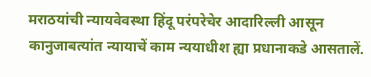मराठयांची न्यायवेवस्था हिंदू परंपरेचेर आदारिल्ली आसून कानुजाबत्यांत न्यायाचें काम न्ययाधीश ह्या प्रधानाकडे आसतालें.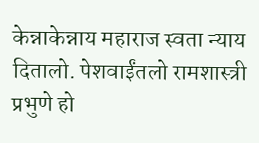केन्नाकेन्नाय महाराज स्वता न्याय दितालो. पेशवाईंतलो रामशास्त्री प्रभुणे हो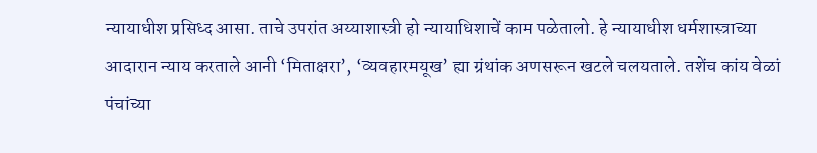न्यायाधीश प्रसिध्द आसा. ताचे उपरांत अय्याशास्त्री हो न्यायाधिशाचें काम पळेतालो. हे न्यायाधीश धर्मशास्त्राच्या आदारान न्याय करताले आनी ‘मिताक्षरा’, ‘व्यवहारमयूख’ ह्या ग्रंथांक अणसरून खटले चलयताले. तशेंच कांय वेळां पंचांच्या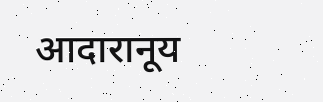आदारानूय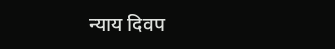न्याय दिवप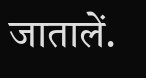जातालें.